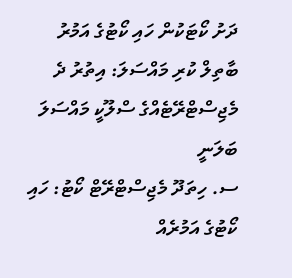ދަށު ކޯޓަކުން ހައި ކޯޓުގެ އަމުރު ބާތިލް ކުރި މައްސަލަ: އިތުރު ދެ މެޖިސްޓްރޭޓެއްގެ ސްލޫކީ މައްސަލަ ބަލަނީ
ސ. ހިތަދޫ މެޖިސްޓްރޭޓް ކޯޓު: ހައި ކޯޓުގެ އަމުރެއް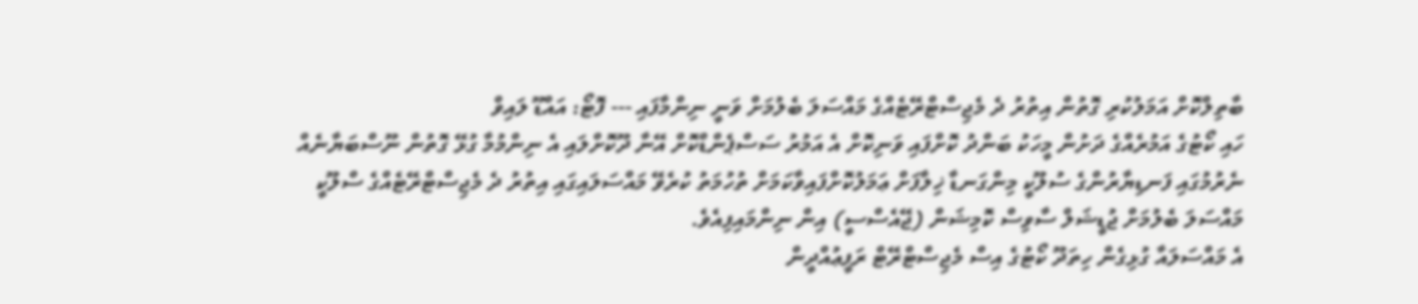ބާތިލްކޮށް އަމަލުކުރި ގޮތުން އިތުރު ދެ މެޖިސްޓްރޭޓެއްގެ މައްސަލަ ބެލުމަށް ވަނީ ނިންމާފައި --- ފޮޓޯ: އައްޑޫ ލައިވް
ހައި ކޯޓުގެ އަމުރެއްގެ ދަށުން މީހަކު ބަންދު ކޮށްފައި ވަނިކޮށް އެ އަމުރު ސަސްޕެންޑްކޮށް އޭނާ ދޫކޮށްލައި އެ ނިންމުމާ ގުޅޭ ގޮތުން ނޫސްބަޔާނެއް ނެރުމުގައި ފަނޑިޔާރުންގެ ސުލޫކީ މިންގަނޑާ ޚިލާފަށް ޢަމަލުކޮށްފައިވާކަމަށް ތުހުމަތު ކުރެވޭ މައްސަލައިގައި އިތުރު ދެ މެޖިސްޓްރޭޓެއްގެ ސްލޫކީ މައްސަލަ ބެލުމަށް ޖުޑީޝަލް ސާވިސް ކޮމިޝަން (ޖޭއެސްސީ) އިން ނިންމައިފިއެވެ.
އެ މައްސަލައާ ގުޅިގެން ހިތަދޫ ކޯޓުގެ އިސް މެޖިސްޓްރޭޓް ރަފީޢުއްދީން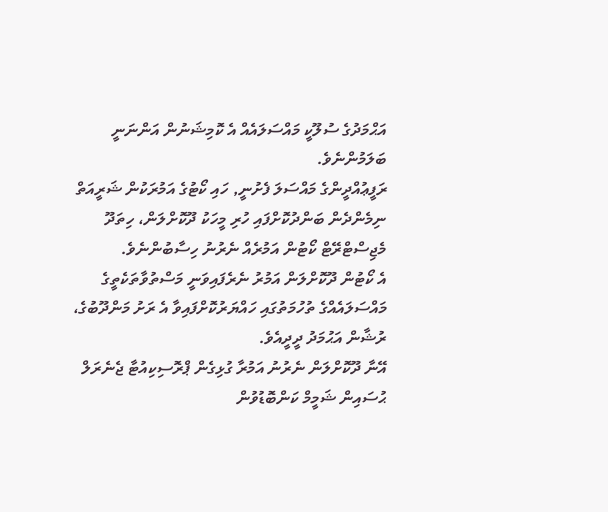އަޙްމަދުގެ ސުލޫކީ މައްސަލައެއް އެ ކޮމިޝަނުން އަންނަނީ ބަލަމުންނެވެ.
ރަފީޢުއްދީންގެ މައްސަލަ ފެށުނީ, ހައި ކޯޓުގެ އަމުރަކުން ޝަރީއަތް ނިމެންދެން ބަންދުކޮށްފައި ހުރި މީހަކު ދޫކޮށްލަން، ހިތަދޫ މެޖިސްޓްރޭޓް ކޯޓުން އަމުރެއް ނެރުނު ހިސާބުންނެވެ.
އެ ކޯޓުން ދޫކޮށްލަން އަމުރު ނެރެފައިވަނީ މަސްތުވާތަކެތީގެ މައްސަލައެއްގެ ތުހުމަތުގައި ހައްޔަރުކޮށްފައިވާ އެ ރަށު މަންދޫބުގެ، ރުޝާން އަޙުމަދު ދީދީއެވެ.
އޭނާ ދޫކޮށްލަން ނެރުނު އަމުރާ ގުޅިގެން ޕްރޮސިކިއުޓާ ޖެނެރަލް ޙުސައިން ޝަމީމް ކަންބޮޑުވުން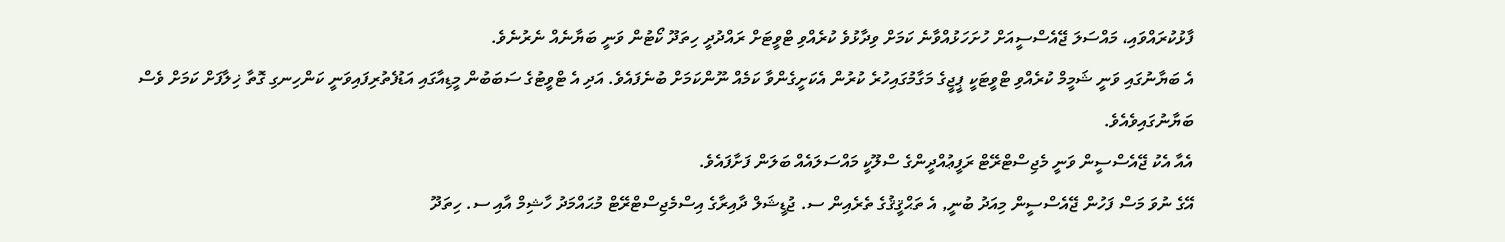ފާޅުކުރައްވައި، މައްސަލަ ޖޭއެސްސީއަށް ހުށަހަޅުއްވާނެ ކަމަށް ވިދާޅުވެ ކުރެއްވި ޓްވީޓަށް ރައްދުދީ ހިތަދޫ ކޯޓުން ވަނީ ބަޔާނެއް ނެރުނެވެ.
އެ ބަޔާނުގައި ވަނީ ޝަމީމް ކުރެއްވި ޓްވީޓަކީ ޕީޖީގެ މަގާމުގައިހުރެ ކުރުން އެކަށީގެންވާ ކަމެއް ނޫންކަމަށް ބުނެފައެވެ. އަދި އެ ޓްވީޓުގެ ސަބަބުން މީޑިއާގައި އަޑުފެތުރިފައިވަނީ ކަންހިނގި ގޮތާ ޚިލާފަށް ކަމަށް ވެސް ބަޔާނުގައިވެއެވެ.
އެއާ އެކު ޖޭއެސްސީން ވަނީ މެޖިސްޓްރޭޓް ރަފީޢުއްދީންގެ ސްލޫކީ މައްސަލައެއް ބަލަން ފަށާފައެވެ.
އޭގެ ނުވަ މަސް ފަހުން ޖޭއެސްސީން މިއަދު ބުނީ, އެ ތަޙްޤީޤުގެ ތެރެއިން ސ. ޖުޑީޝަލް ދާއިރާގެ އިސްމެޖިސްޓްރޭޓް މުޙައްމަދު ހާޝިމް އާއި ސ. ހިތަދޫ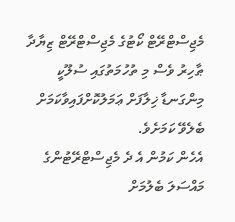މެޖިސްޓްރޭޓް ކޯޓުގެ މެޖިސްޓްރޭޓް ޒިޔާދާ ޠާހިރު ވެސް މި ތުހުމަތުގައި ސުލޫކީ މިންގަނޑާ ޚިލާފަށް ޢަމަލުކޮށްފައިވާކަމަށް ބެލެވޭ ކަމަށެވެ.
އެހެން ކަމުން އެ ދެ މެޖިސްޓްރޭޓުންގެ މައްސަލަ ބެލުމަށް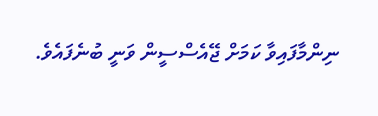ނިންމާފައިވާ ކަމަށް ޖޭއެސްސީން ވަނީ ބުނެފައެވެ.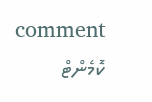comment ކޮމެންޓް